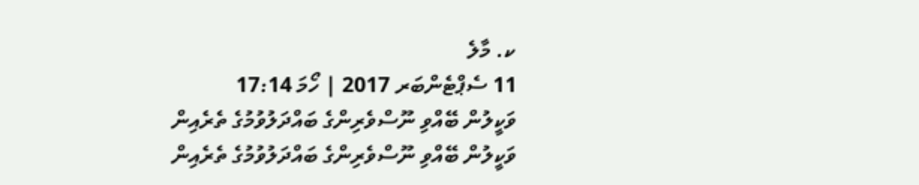ކ. މާލެ
11 ސެޕްޓެންބަރ 2017 | ހޯމަ 17:14
ވަކީލުން ބޭއްވި ނޫސްވެރިންގެ ބައްދަލުވުމުގެ ތެރެއިން
ވަކީލުން ބޭއްވި ނޫސްވެރިންގެ ބައްދަލުވުމުގެ ތެރެއިން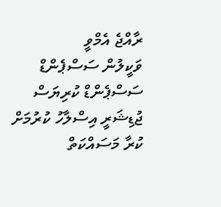ރާއްޖެ އެމްވީ
ވަކީލުން ސަސްޕެންޑް
ސަސްޕެންޑް ކުރިޔަސް ޖުޑިޝަރީ އިސްލާހު ކުރުމަށް ކުރާ މަސައްކަތް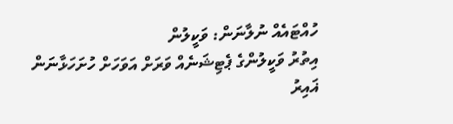ހުއްޓައެއް ނުލާނަން: ވަކީލުން
އިތުރު ވަކީލުންގެ ޕެޓިޝަނެއް ވަރަށް އަވަހަށް ހުށަހަޅާނަން
ޣައިރު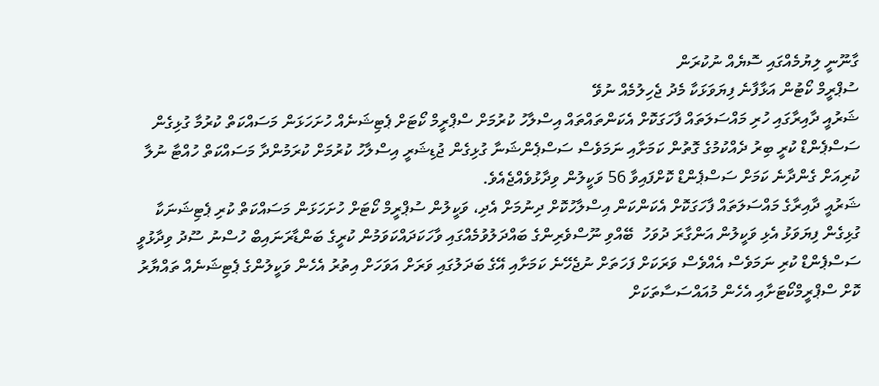ގާނޫނީ ލިޔުމެއްގައި ސޮޔެއް ނުކުރަން
ސުޕްރީމް ކޯޓުން އަޅާފާނެ ފިޔަވަޅަކާ މެދު ޖެހިލުމެއް ނުވޭ
ޝަރުއީ ދާއިރާގައި ހުރި މައްސަލަތައް ފާހަގަކޮށް އެކަންތައްތައް އިސްލާހު ކުރުމަށް ސްޕްރީމް ކޯޓަށް ޕެޓިޝަނެއް ހުށަހަޅަން މަސައްކަތް ކުރުމާ ގުޅިގެން ސަސްޕެންޑް ކުރީ ބިރު ދެއްކުމުގެ ގޮތުން ކަމަށާއި ނަމަވެސް ސަސްޕެންޝަނާ ގުޅިގެން ޖުޑިޝަރީ އިސްލާހު ކުރުމަށް ކުރަމުންދާ މަސައްކަތް ހުއްޓާ ނުލާ ކުރިއަށް ގެންދާނެ ކަމަށް ސަސްޕެންޑް ކޮށްފައިވާ 56 ވަކީލުން ވިދާޅުވެއްޖެއެވެ.
ޝަރުއީ ދާއިރާގެ މައްސަލަތައް ފާހަގަކޮށް އެކަންކަން އިސްލާހުކޮށް ދިނުމަށް އެދި، ވަކީލުން ސުޕްރީމް ކޯޓަށް ހުށަހަޅަން މަސައްކަތް ކުރި ޕެޓިޝަނަކާ ގުޅިގެން ފިޔަވަޅު އެޅި ވަކީލުން އަންގާރަ ދުވަހު  ބޭއްވި ނޫސްވެރިންގެ ބައްދަލުވުމެއްގައި ވާހަކަދައްކަވަމުން ކުރީގެ ބަންޑާރަނައިބް ހުސްނު ސޫދު ވިދާޅުވީ ސަސްޕެންޑް ކުރި ނަމަވެސް އެއްވެސް ވަރަކަށް ފަހަތަށް ނުޖެހޭނެ ކަމަށާއި އޭގެ ބަދަލުގައި ވަރަށް އަވަހަށް އިތުރު އެހެން ވަކީލުންގެ ޕެޓިޝަނެއް ތައްޔާރު ކޮށް ސްޕްރީމްކޯޓަށާއި އެހެން މުއައްސަސާތަކަށް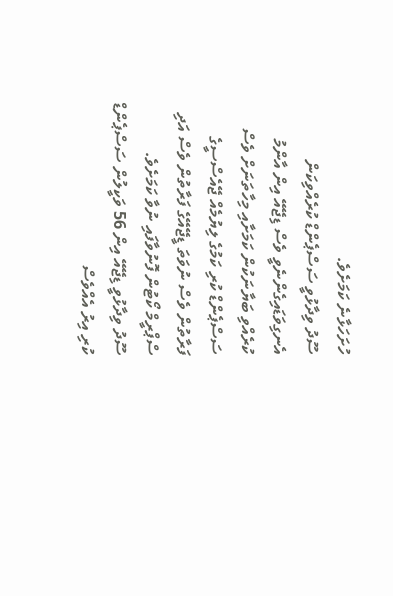ހުށަހަޅާނެ ކަމަށެވެ.
ސޫދު ވިދާޅުވީ ސަސްޕެންޑް ކުރެއްވިކަން އެނގިވަޑައިގެންނެވީ ވެސް ޑިޖޭއޭ އިން އާންމު ކުރެއްވި ބަޔާނަކުން ކަމަށާއި މިހާތަނަށް ވެސް ސަސްޕެންޑް ކުރި ކަމުގެ ލިޔުމެއް ޖޭއެސްސީގެ ފަރާތުން ވެސް ނުވަތަ ޑީޖޭއޭގެ ފަރާތުން ވެސް އަދި ސްޕްރީމް ކޯޓުން ފޮނުވާފައި ނުވާ ކަމަށެވެ.
ސޫދު ވިދާޅުވީ ޑިޖޭއޭ އިން 56 ވަކީލުން ސަސްޕެންޑް ކުރި އިރު އެއްވެސް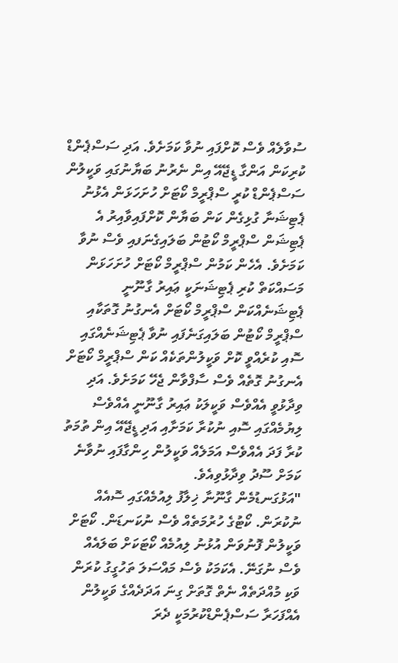ސުވާލެއް ވެސް ކޮށްފައި ނުވާ ކަމަށެވެ. އަދި ސަސްޕެންޑް ކުރިކަން އަންގާ ޑީޖޭއޭ އިން ނެރުނު ބަޔާނުގައި ވަކީލުން ސަސްޕެންޑް ކުރީ ސްޕްރީމް ކޯޓަށް ހުށަހަޅަން އެޅުނު ޕެޓިޝަނާ ގުޅިގެން ކަން ބަޔާން ކޮށްފައިވާއިރު އެ ޕެޓިޝަން ސްޕްރީމް ކޯޓުން ބަލައިގެނަފއި ވެސް ނުވާ ކަމަށެވެ. އެހެން ކަމުން ސްޕްރީމް ކޯޓަށް ހުށަހަޅަން މަސައްކަތް ކުރި ޕެޓިޝަނަކީ ޢައިރު ގާނޫނީ ޕެޓިޝަނެއްކަން ސްޕްރީމް ކޯޓަށް އެނގުނު ގޮތަކާއި ސްޕްރީމް ކޯޓުން ބަލައިގަނެފައި ނުވާ ޕެޓިޝަނެއްގައި ސޮއި ކުރެއްވީ ކޮށް ވަކީލުންތަކެއް ކަން ސްޕްރީމް ކޯޓަށް އެނގުނު ގޮތެއް ވެސް ސާފްވާން ޖެހޭ ކަމަށެވެ. އަދި ވިދާޅުވީ އެއްވެސް ވަކީލަކު ޢައިރު ގާނޫނީ އެއްވެސް ލިޔުމެއްގައި ސޮއި ނުކުރާ ކަމަށާއި އަދި ޑީޖޭއޭ އިން ތުމަތު ކުރާ ފަދަ އެއްވެސް އަމަލެއް ވަކީލުން ހިންގާފައި ނުވާނެ ކަމަށް ސޫދު ވިދާޅުވިއެވެ.
"އަޅުގަނޑުމެން ގާނޫނާ ޚިލާފު ލިއުމެއްގައި ސޮއެއް ނުކުރަން. ކޯޓުގެ ހުރުމަތެއް ވެސް ނުކަނޑަން. ކޯޓަށް ވަކީލުން ފޮނުވަން އުޅުނު ލިއުމެއް ކޯޓަކަށް ބަލައެއް ވެސް ނުގަނޭ. އެކަމަކު ވެސް މައްސަލަ ތަހުގީގު ކުރަން ވަކި މުއްދަތެއް ނެތް ގޮތަށް ގިނަ އަދަދެއްގެ ވަކީލުން އެއްފަހަރާ ސަސްޕެންޑްކުރުމަކީ ދެރަ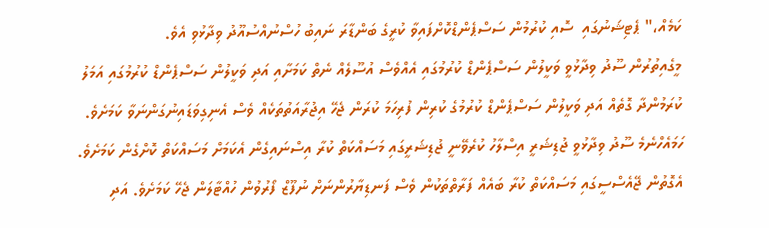ކަމެއް،" ޕެޓިޝަނުގައި  ސޮއި ކުރުމުން ސަސްޕެންޑްކޮށްފައިވާ ކުރީގެ ބަންޑާރަ ނައިބު ހުސްނުއްސުއޫދު ވިދާޅުވި އެވެ.
މީގެއިތުރުން ސޫދު ވިދާޅުވީ ވަކީލުން ސަސްޕެންޑް ކުރުމުގައި އެއްވެސް އުސޫލެއް ނެތް ކަމަށާއި އަދި ވަކީލުން ސަސްޕެންޑް ކުރުމުގައި އަމަލު ކުރަމުންދާ ގޮތެއް އަދި ވަކީލުން ސަސްޕެންޑް ކުރުމުގެ ކުރިން ފުރިހަމަ ކުރަން ޖެހޭ އިޖުރާއަތުތަކެއް ވެސް އެނިގިވަޑައިނުގަންނަވާ ކަމަށެވެ. ހަމައެހްނެމެ ސޫދު ވިދާޅުވީ ޖުޑިޝަރީ އިސްލާހު ކުރެވޭނީ ޖުޑިޝަރީގައި މަސައްކަތް ކުރާ އިސްނައިގެން އެކަމަށް މަސައްކަތް ކޮށްގެން ކަމަށެވެ. އެގޮތުން ޖޭއެސްސީގައި މަސައްކަތް ކުރާ ބައެއް ފަރާތްތަކުން ވެސް ފަނޑިޔާރުންނަށް ނުފޫޒް ފޯރުވުން ހުއްޓާލަން ޖެހޭ ކަމަށެވެ. އަދި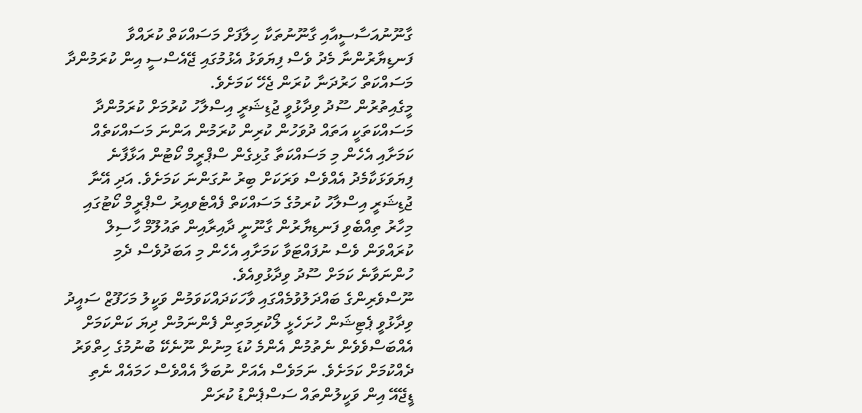ގާނޫނުއަސާސީއާއި ގާނޫނުތަކާ ހިލާފަށް މަސައްކަތް ކުރައްވާ ފަނޑިޔާރުންނާ މެދު ވެސް ފިޔަވަޅު އެޅުމުގައި ޖޭއެސްސީ އިން ކުރަމުންދާ މަސައްކަތް ހަރުދަނާ ކުރަން ޖެހޭ ކަމަށެވެ.
މީގެއިތުރުން ސޫދު ވިދާޅުވީ ޖުޑިޝަރީ އިސްލާހު ކުރުމަށް ކުރަމުންދާ މަސައްކަތަކީ އަތައް ދުވަހުން ކުރިން ކުރަމުން އަންނަ މަސައްކަތެއް ކަމަށާއި އެހެން މި މަސައްކަތާ ގުޅިގެން ސްޕްރީމް ކޯޓުން އަޅާފާނެ ފިޔަވަޅަކާމެދު އެއްވެސް ވަރަކަށް ބިރު ނުގަންނަ ކަމަށެވެ. އަދި އޭނާ ޖުޑިޝަރީ އިސްލާހު ކުރމުގެ މަސައްކަތް ފެއްޓެވއިރު ސްޕްރީމް ކޯޓުގައި މިހާރު ތިއްބެވި ފަނޑިޔާރުން ގާނޫނީ ދާއިރާއިން ތައުލޫމް ހާސިލް ކުރައްވަން ވެސް ނުފައްޓަވާ ކަމަށާއި އެހެން މި އަބަދުވެސް ދެމި ހުންނަވާނެ ކަމަށް ސޫދު ވިދާޅުވިއެވެ.
ނޫސްވެރިންގެ ބައްދަލުވުމެއްގައި ވާހަކަދައްކަވަމުން ވަކީލު މަހަފޫޒް ސައީދު ވިދާޅުވީ ޕެޓިޝަން ހުށަހެޅީ ލޯކުރިމަތިން ފެންނަމުން ދިޔަ ކަންކަމަށް އެއްބަސްވެވެން ނެތުމުން އެންމެ ކުޑަ މިނުން ނޫނެކޭ ބުނުމުގެ ހިތްވަރު ދެއްކުމަށް ކަމަށެވެ. ނަމަވެސް އެއަށް ނުބަލާ އެއްވެސް ހަމައެއް ނެތި ޑީޖޭއޭ އިން ވަކީލުންތައް ސަސްޕެންޑު ކުރަން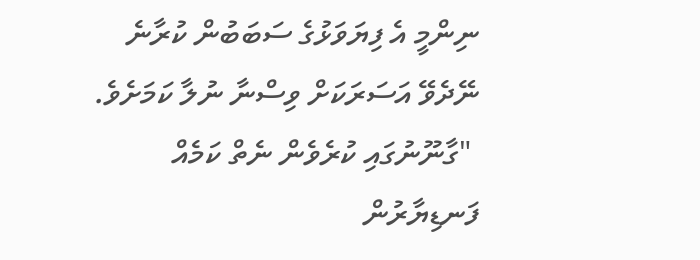ނިންމީ އެ ފިޔަވަޅުގެ ސަބަބުން ކުރާނެ ނޭދެވޭ އަސަރަކަށް ވިސްނާ ނުލާ ކަމަށެވެ.
 "ގާނޫނުގައި ކުރެވެން ނެތް ކަމެއް ފަނޑިޔާރުން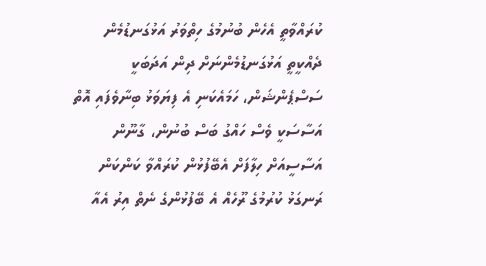ކުރައްވާތީ އެހެން ބުނުމުގެ ހިތްވަރު އަޅުގަނޑުމެން ދެއްކީތީ އަޅުގަނޑުމެންނަށް ދިން އަދަބަކީ ސަސްޕެންޝަން، ހަމައެކަނި އެ ފިޔަވަޅު ބިނާވެފައި އޮތް އަސާސަކީ ވެސް ހައްގު ބަސް ބުނުން، ގާނޫން އަސާސީއަށް ހިލާފަށް އެބޭފުޅުން ކުރައްވާ ކަންކަން ރަނގަޅު ކުރުމުގެ ރޫހެއް އެ ބޭފުޅުންގެ ނެތް އިރު އެއާ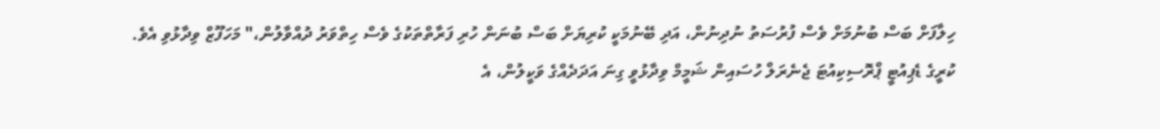ހިލާފަށް ބަސް ބުނުމަށް ވެސް ފުރުސަތު ނުދިނުން، އަދި ބޭނުމަކީ ކުރިޔަށް ބަސް ބުނަން ހުރި ފަރާތްތަކުގެ ވެސް ހިތްވަރު ދުއްވާލުން،" މަހަފޫޒް ވިދާޅުވި އެވެ.
ކުރީގެ ޑެޕިއުޓީ ޕްރޮސިކިއުޓަ ޖެނެރަލް ހުސައިން ޝަމީމް ވިދާޅުވީ ގިނަ އަދަދެއްގެ ވަކީލުން، އެ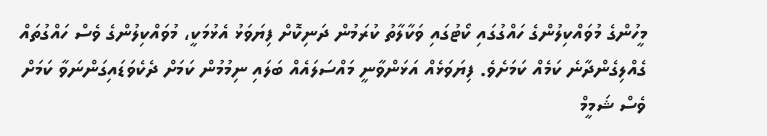މީހުންގެ މުވައްކިލުންގެ ހައްގުގައި ކޯޓުގައި ވަކާލާތު ކުރަމުން ދަނިކޮށް ފިޔަވަޅު އެޅުމަކީ، މުވައްކިލުންގެ ވެސް ހައްގުތައް ގެއްލިގެންދާނެ ކަމެއް ކަމަށެވެ. ފިޔަވަޅެއް އަޅަންވާނީ މައްސަލައެއް ބަލައި ނިމުމުން ކަމަށް ދެކެވަޑައިގަންނަވާ ކަމަށް ވެސް ޝަމީމް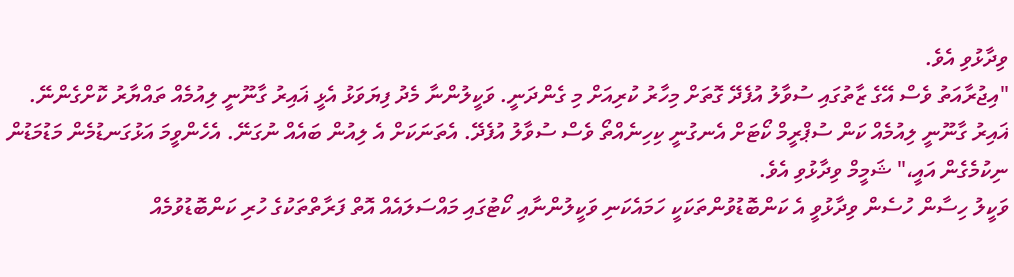ވިދާޅުވި އެވެ.
"އިޖުރާއަތު ވެސް އޭގެ ޒާތުގައި ސުވާލު އުފެދޭ ގޮތަށް މިހާރު ކުރިއަށް މި ގެންދަނީ. ވަކީލުންނާ މެދު ފިޔަވަޅު އެޅީ ޣައިރު ގާނޫނީ ލިއުމެއް ތައްޔާރު ކޮށްގެންނޭ. ޣައިރު ގާނޫނީ ލިއުމެއް ކަން ސުޕްރީމް ކޯޓަށް އެނގުނީ ކިހިނެއްތޯ ވެސް ސުވާލު އުފެދޭ. އެތަނަކަށް އެ ލިއުން ބައެއް ނުގަނޭ. އެހެންވީމަ އަޅުގަނޑުމެން މަޑުމަޑުން ނިކުމެގެން އައީ،" ޝަމީމް ވިދާޅުވި އެވެ.
ވަކީލު ހިސާން ހުސެން ވިދާޅުވީ އެ ކަންބޮޑުވުންތަކަކީ ހަމައެކަނި ވަކީލުންނާއި ކޯޓުގައި މައްސަލައެއް އޮތް ފަރާތްތަކުގެ ހުރި ކަންބޮޑުވުމެއް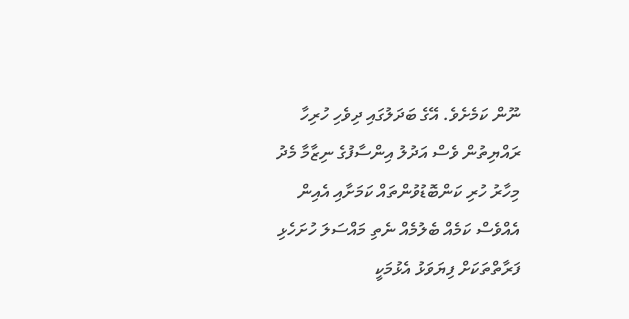ނޫން ކަމެށެވެ. އޭގެ ބަދަލުގައި ދިވެހި ހުރިހާ ރައްޔިތުން ވެސް އަދުލު އިންސާފުގެ ނިޒާމާ މެދު މިހާރު ހުރި ކަންބޮޑުވުންތައް ކަމަށާއި އެއިން އެއްވެސް ކަމެއް ބެލުމެއް ނެތި މައްސަލަ ހުށަހެޅި ފަރާތްތަކަށް ފިޔަވަޅު އެޅުމަކީ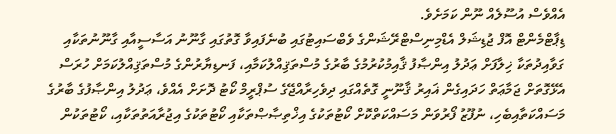އެއްވެސް އުސޫލެއް ނޫން ކަމަށެވެ.
ޑިޕާޓްމެންޓް އޮފް ޖުޑިޝަލް އެޑްމިނިސްޓްރޭޝަންގެ ވެބްސައިޓުގައި ބުނެފައިވާ ގޮތުގައި ގާނޫނު އަސާސީއާއި ގާނޫނުތަކާއި ގަވާއިދުތަކާ ޚިލާފަށް ޢަދުލު އިންޞާފު ޤާއިމުކުރުމުގެ ބާރުގެ މުސްތަޤިއްލުކަމާއި، ފަނޑިޔާރުންގެ މުސްތަޤިއްލުކަމަށް ހުރަސް އެޅޭގޮތަށް ޖަމާޢަތް ހަދައިގެން ޣައިރު ޤާނޫނީ ގޮތެއްގައި ދިވެހިރާއްޖޭގެ ސުޕްރީމް ކޯޓު ދޮށަށް އެއްވެ، ޢަދުލު އިންޞާފުގެ ބާރުގެ މަސައްކަތާއިބެހި، ނުފޫޒު ފޯރުވަން މަސައްކަތްކޮށް ކޯޓުތަކުގެ އިޚްތިޞާޞްތަކާއި ކޯޓުތަކުގެ އިޖުރާއަތުތަކާއި، ކޯޓުތަކުން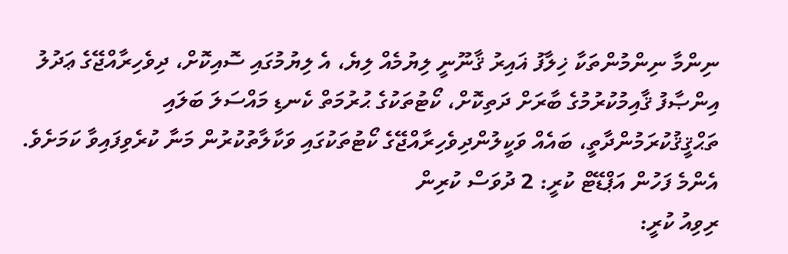ނިންމާ ނިންމުންތަކާ ޚިލާފު ޣައިރު ޤާނޫނީ ލިޔުމެއް ލިޔެ، އެ ލިޔުމުގައި ސޮއިކޮށް، ދިވެހިރާއްޖޭގެ ޢަދުލު އިންޞާފު ޤާއިމުކުރުމުގެ ބާރަށް ދަތިކޮށް، ކޯޓުތަކުގެ ޙުރުމަތް ކެނޑި މައްސަލަ ބަލައި ތަޙްޤީޤުކުރަމުންދާތީ، ބައެއް ވަކީލުންދިވެހިރާއްޖޭގެ ކޯޓުތަކުގައި ވަކާލާތުކުރުން މަނާ ކުރެވިފައިވާ ކަމަށެވެ.
އެންމެ ފަހުން އަޕްޑޭޓް ކުރީ: 2 ދުވަސް ކުރިން
ރިވިއު ކުރީ: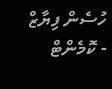ހުސެން ފިޔާޒް
- ކޮމެންޓް